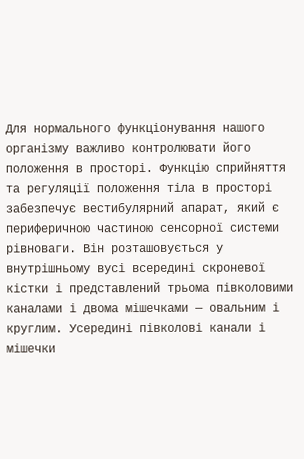Для нормального функціонування нашого організму важливо контролювати його положення в просторі. Функцію сприйняття та регуляції положення тіла в просторі забезпечує вестибулярний апарат, який є периферичною частиною сенсорної системи рівноваги. Він розташовується у внутрішньому вусі всередині скроневої кістки і представлений трьома півколовими каналами і двома мішечками — овальним і круглим. Усередині півколові канали і мішечки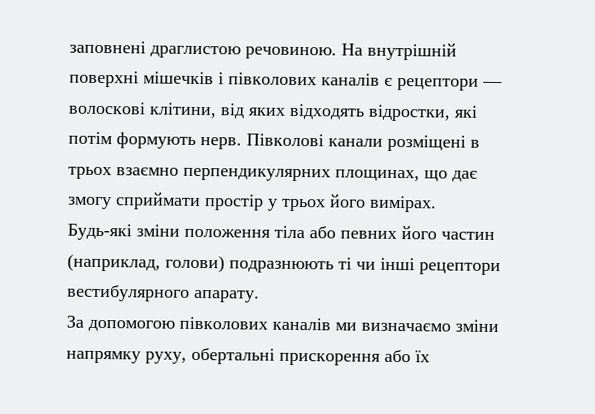заповнені драглистою речовиною. На внутрішній поверхні мішечків і півколових каналів є рецептори — волоскові клітини, від яких відходять відростки, які потім формують нерв. Півколові канали розміщені в трьох взаємно перпендикулярних площинах, що дає змогу сприймати простір у трьох його вимірах.
Будь-які зміни положення тіла або певних його частин (наприклад, голови) подразнюють ті чи інші рецептори вестибулярного апарату.
За допомогою півколових каналів ми визначаємо зміни напрямку руху, обертальні прискорення або їх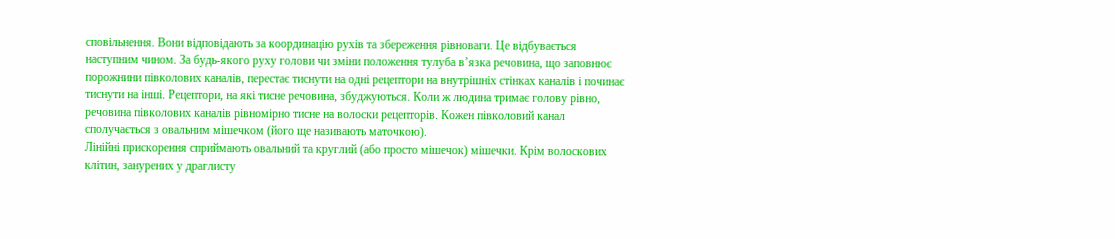сповільнення. Вони відповідають за координацію рухів та збереження рівноваги. Це відбувається наступним чином. За будь-якого руху голови чи зміни положення тулуба в’язка речовина, що заповнює порожнини півколових каналів, перестає тиснути на одні рецептори на внутрішніх стінках каналів і починає тиснути на інші. Рецептори, на які тисне речовина, збуджуються. Коли ж людина тримає голову рівно, речовина півколових каналів рівномірно тисне на волоски рецепторів. Кожен півколовий канал сполучається з овальним мішечком (його ще називають маточкою).
Лінійні прискорення сприймають овальний та круглий (або просто мішечок) мішечки. Крім волоскових клітин, занурених у драглисту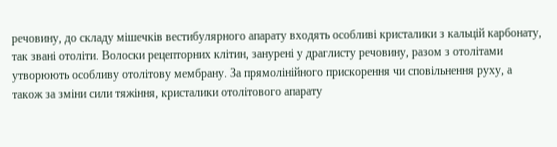речовину, до складу мішечків вестибулярного апарату входять особливі кристалики з кальцій карбонату, так звані отоліти. Волоски рецепторних клітин, занурені у драглисту речовину, разом з отолітами утворюють особливу отолітову мембрану. За прямолінійного прискорення чи сповільнення руху, а також за зміни сили тяжіння, кристалики отолітового апарату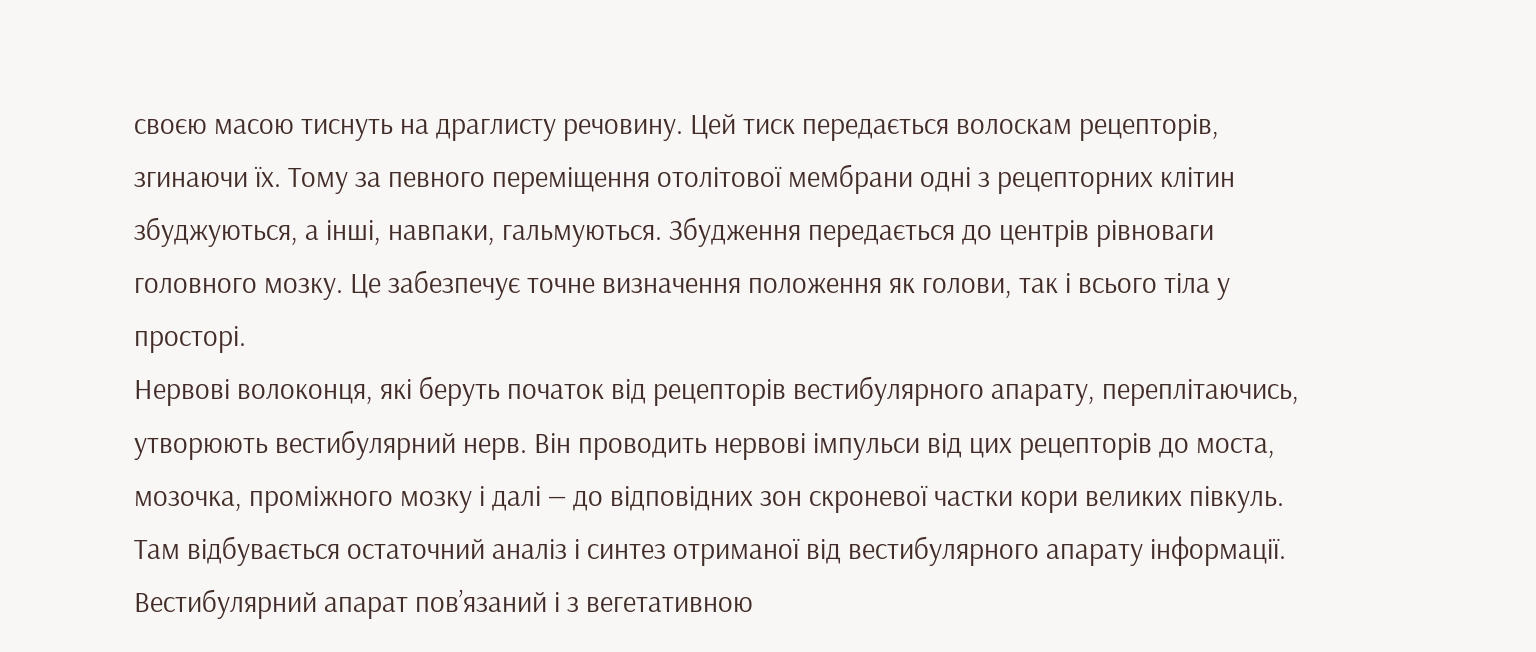своєю масою тиснуть на драглисту речовину. Цей тиск передається волоскам рецепторів, згинаючи їх. Тому за певного переміщення отолітової мембрани одні з рецепторних клітин збуджуються, а інші, навпаки, гальмуються. Збудження передається до центрів рівноваги головного мозку. Це забезпечує точне визначення положення як голови, так і всього тіла у просторі.
Нервові волоконця, які беруть початок від рецепторів вестибулярного апарату, переплітаючись, утворюють вестибулярний нерв. Він проводить нервові імпульси від цих рецепторів до моста, мозочка, проміжного мозку і далі — до відповідних зон скроневої частки кори великих півкуль. Там відбувається остаточний аналіз і синтез отриманої від вестибулярного апарату інформації.
Вестибулярний апарат пов’язаний і з вегетативною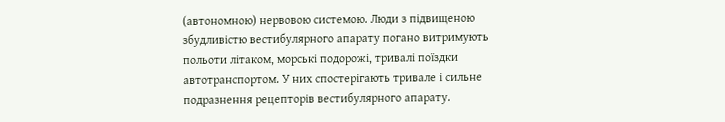(автономною) нервовою системою. Люди з підвищеною збудливістю вестибулярного апарату погано витримують польоти літаком, морські подорожі, тривалі поїздки автотранспортом. У них спостерігають тривале і сильне подразнення рецепторів вестибулярного апарату.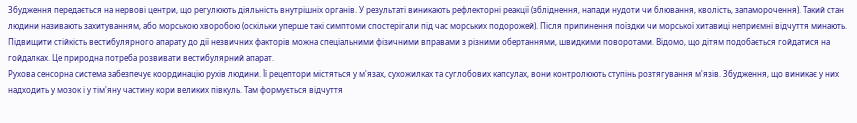Збудження передається на нервові центри, що регулюють діяльність внутрішніх органів. У результаті виникають рефлекторні реакції (збліднення, напади нудоти чи блювання, кволість, запаморочення). Такий стан людини називають захитуванням, або морською хворобою (оскільки уперше такі симптоми спостерігали під час морських подорожей). Після припинення поїздки чи морської хитавиці неприємні відчуття минають.
Підвищити стійкість вестибулярного апарату до дії незвичних факторів можна спеціальними фізичними вправами з різними обертаннями, швидкими поворотами. Відомо, що дітям подобається гойдатися на гойдалках. Це природна потреба розвивати вестибулярний апарат.
Рухова сенсорна система забезпечує координацію рухів людини. Її рецептори містяться у м'язах, сухожилках та суглобових капсулах, вони контролюють ступінь розтягування м'язів. Збудження, що виникає у них надходить у мозок і у тім'яну частину кори великих півкуль. Там формується відчуття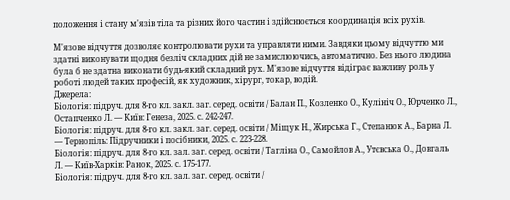положення і стану м'язів тіла та різних його частин і здійснюється координація всіх рухів.

М'язове відчуття дозволяє контролювати рухи та управляти ними. Завдяки цьому відчуттю ми здатні виконувати щодня безліч складних дій не замислюючись, автоматично. Без нього людина була б не здатна виконати будь-який складний рух. М'язове відчуття відіграє важливу роль у роботі людей таких професій, як художник, хірург, токар, водій.
Джерела:
Біологія: підруч. для 8-го кл. закл. заг. серед. освіти / Балан П., Козленко О., Кулініч О., Юрченко Л., Остапченко Л. — Київ: Генеза, 2025. с. 242-247.
Біологія: підруч. для 8-го кл. закл. заг. серед. освіти / Міщук Н., Жирська Г., Степанюк А., Барна Л. — Тернопіль: Підручники і посібники, 2025. с. 223-228.
Біологія: підруч. для 8-го кл. зал. заг. серед. освіти / Тагліна О., Самойлов А., Утєвська О., Довгаль Л. — Київ-Харків: Ранок, 2025. с. 175-177.
Біологія: підруч. для 8-го кл. зал. заг. серед. освіти /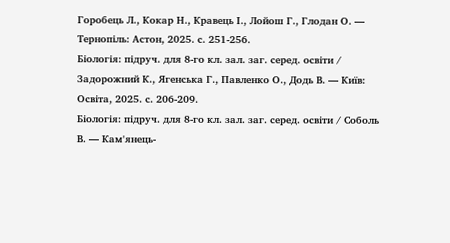Горобець Л., Кокар Н., Кравець І., Лойош Г., Глодан О. — Тернопіль: Астон, 2025. с. 251-256.
Біологія: підруч. для 8-го кл. зал. заг. серед. освіти / Задорожний К., Ягенська Г., Павленко О., Додь В. — Київ: Освіта, 2025. с. 206-209.
Біологія: підруч. для 8-го кл. зал. заг. серед. освіти / Соболь В. — Кам'янець-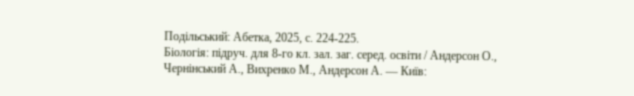Подільський: Абетка, 2025, с. 224-225.
Біологія: підруч. для 8-го кл. зал. заг. серед. освіти / Андерсон О., Чернінський А., Вихренко М., Андерсон А. — Київ: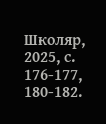Школяр, 2025, с. 176-177, 180-182.